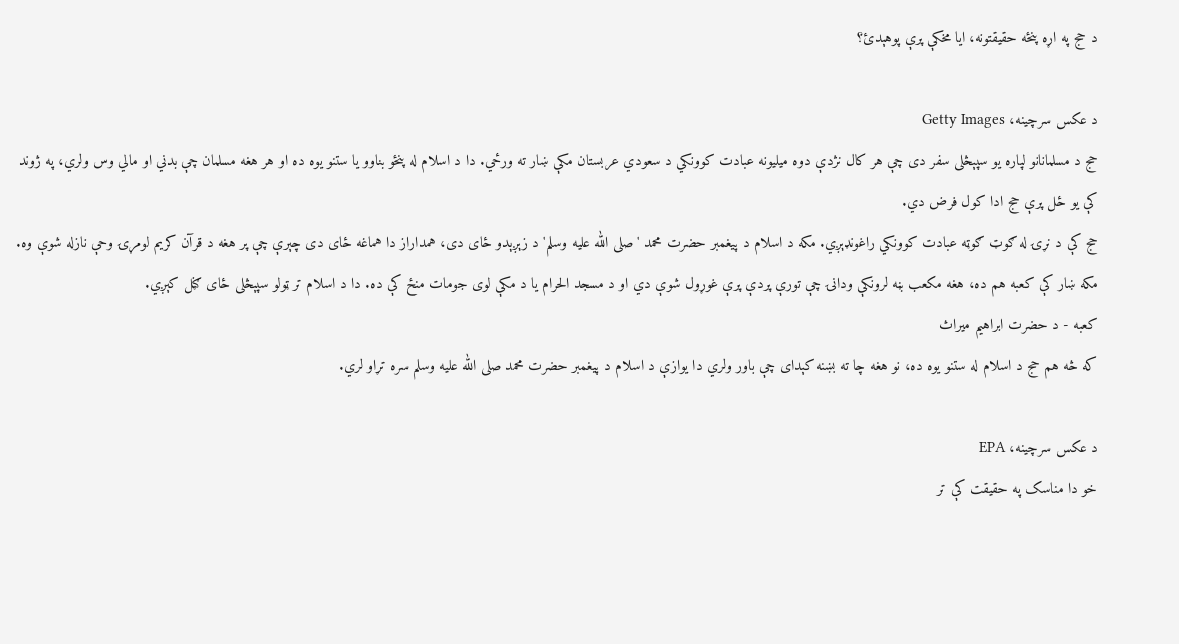د حج په اړه پنځه حقیقتونه، ایا مخکې پرې پوهېدئ؟

د عکس سرچینه، Getty Images
حج د مسلمانانو لپاره یو سپېڅلی سفر دی چې هر کال نژدې دوه میلیونه عبادت کوونکي د سعودي عربستان مکې ښار ته ورځي. دا د اسلام له پنځو بناوو یا ستنو یوه ده او هر هغه مسلمان چې بدني او مالي وس ولري، په ژوند کې یو ځل پرې حج ادا کول فرض دي.
حج کې د نړۍ له ګوټ ګوټه عبادت کوونکي راغونډېږي. مکه د اسلام د پیغمبر حضرت محمد 'صلی الله علیه وسلم' د زېږېدو ځای دی، همداراز دا هماغه ځای دی چېرې چې پر هغه د قرآن کریم لومړۍ وحې نازله شوې وه.
مکه ښار کې کعبه هم ده، هغه مکعب بڼه لرونکې ودانۍ چې تورې پردې پرې غوړول شوې دي او د مسجد الحرام یا د مکې لوی جومات منځ کې ده. دا د اسلام تر ټولو سپېڅلی ځای ګڼل کېږي.
کعبه - د حضرت ابراهیم میراث
که څه هم حج د اسلام له ستنو یوه ده، نو هغه چا ته بښنه کېدای چې باور ولري دا یوازې د اسلام د پیغمبر حضرت محمد صلی الله علیه وسلم سره تړاو لري.

د عکس سرچینه، EPA
خو دا مناسک په حقیقت کې تر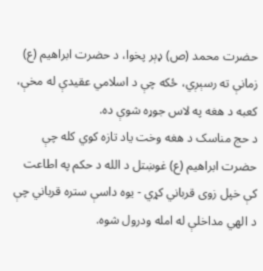حضرت محمد (ص) ډېر پخوا، د حضرت ابراهیم (ع) زمانې ته رسېږي، ځکه چې د اسلامي عقیدې له مخې، کعبه د هغه په لاس جوړه شوې ده.
د حج مناسک د هغه وخت یاد تازه کوي کله چې حضرت ابراهیم (ع) غوښتل د الله د حکم په اطاعت کې خپل زوی قرباني کړي - یوه داسې ستره قرباني چې د الهي مداخلې له امله ودرول شوه.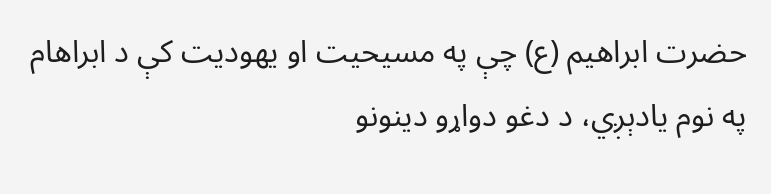حضرت ابراهیم (ع) چې په مسیحیت او یهودیت کې د ابراهام په نوم یادېږي، د دغو دواړو دینونو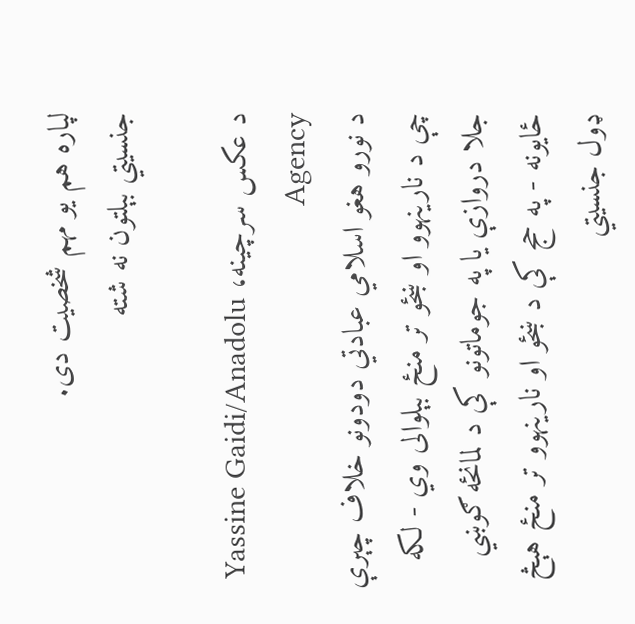لپاره هم یو مهم شخصیت دی.
جنسیتي بېلتون نه شته

د عکس سرچینه، Yassine Gaidi/Anadolu Agency
د نورو هغو اسلامي عبادتي دودونو خلاف چېرې چې د نارینهوو او ښځو تر منځ بېلوالی وي - لکه جلا دروازې یا په جوماتونو کې د لمانځه ګوښي ځایونه - په حج کې د ښځو او نارینهوو تر منځ هېڅ ډول جنسیتي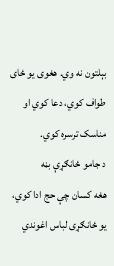بېلتون نه وي. هغوی یو ځای طواف کوي، دعا کوي او مناسک ترسره کوي.
د جامو ځانګړې بڼه
هغه کسان چې حج ادا کوي، یو ځانګړی لباس اغوندي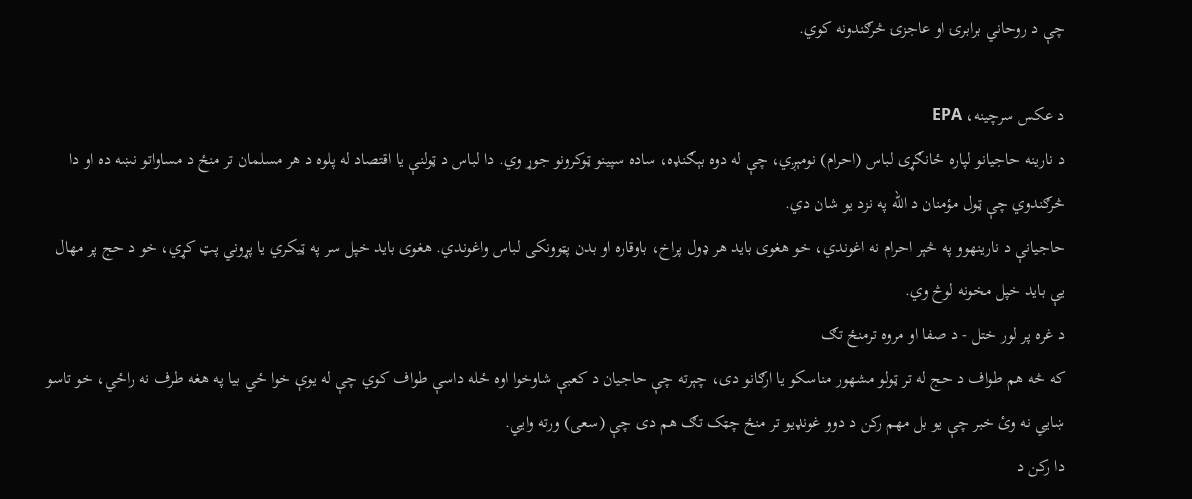چې د روحاني برابرۍ او عاجزۍ څرګندونه کوي.

د عکس سرچینه، EPA
د نارینه حاجیانو لپاره ځانګړی لباس (احرام) نومېږي، چې له دوه بېګنډه، ساده سپینو ټوکرونو جوړ وي. دا لباس د ټولنې یا اقتصاد له پلوه د هر مسلمان تر منځ د مساواتو نښه ده او دا څرګندوي چې ټول مؤمنان د الله په نزد یو شان دي.
حاجیانې د نارینهوو په څېر احرام نه اغوندي، خو هغوی باید هر ډول پراخ، باوقاره او بدن پټوونکی لباس واغوندي. هغوی باید خپل سر په ټیکري یا پړوني پټ کړي، خو د حج پر مهال یې باید خپل مخونه لوڅ وي.
د غره پر لور ختل - د صفا او مروه ترمنځ تګ
که څه هم طواف د حج له تر ټولو مشهور مناسکو یا ارګانو دی، چېرته چې حاجیان د کعبې شاوخوا اوه ځله داسې طواف کوي چې له یوې خوا ځي بیا په هغه طرف نه راځي، خو تاسو ښايي نه وئ خبر چې یو بل مهم رکن د دوو غونډیو تر منځ چټک تګ هم دی چې (سعی) ورته وايي.
دا رکن د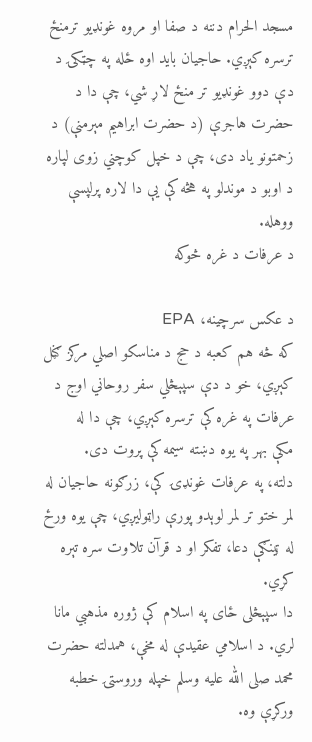مسجد الحرام دننه د صفا او مروه غونډیو ترمنځ ترسره کېږي. حاجیان باید اوه ځله په چټکۍ د دې دوو غونډیو تر منځ لاړ شي، چې دا د حضرت هاجرې (د حضرت ابراهیم مېرمنې) د زحمتونو یاد دی، چې د خپل کوچني زوی لپاره د اوبو د موندلو په هڅه کې یې دا لاره پرلپسې ووهله.
د عرفات د غره څوکه

د عکس سرچینه، EPA
که څه هم کعبه د حج د مناسکو اصلي مرکز ګڼل کېږي، خو د دې سپېڅلي سفر روحاني اوج د عرفات په غره کې ترسره کېږي، چې دا له مکې بهر په یوه دښته سیمه کې پروت دی.
دلته، په عرفات غونډۍ کې، زرګونه حاجیان له لمر ختو تر لمر لوېدو پورې راټولیږي، چې یوه ورځ له ټینګې دعا، تفکر او د قرآن تلاوت سره تېره کړي.
دا سپېڅلی ځای په اسلام کې ژوره مذهبي مانا لري. د اسلامي عقیدې له مخې، همدلته حضرت محمد صلى الله عليه وسلم خپله وروستۍ خطبه ورکړې وه.